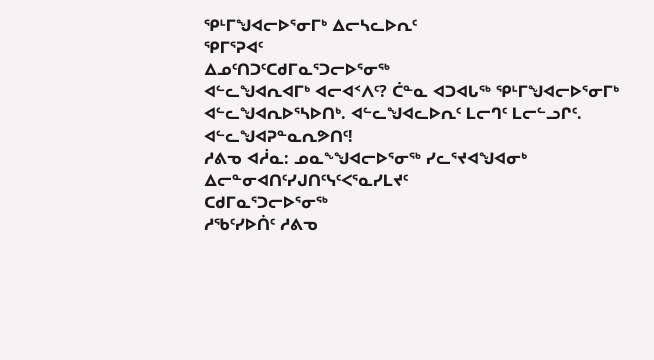ᕿᒻᒥᖑᐊᓕᐅᕐᓂᒥᒃ ᐃᓕᓴᓚᐅᕆᑦ
ᕿᒥᕐᕈᐊᑦ
ᐃᓄᑦᑎᑐᑦᑕᑯᒥᓇᕐᑐᓕᐅᕐᓂᖅ
ᐊᓪᓚᖑᐊᕆᐊᒥᒃ ᐊᓕᐊᑉᐱᑦ? ᑖᓐᓇ ᐊᑐᐊᒐᖅ ᕿᒻᒥᖑᐊᓕᐅᕐᓂᒥᒃ ᐊᓪᓚᖑᐊᕆᐅᕐᓴᐅᑎᒃ. ᐊᓪᓚᖑᐊᓚᐅᕆᑦ ᒪᓕᒉᑦ ᒪᓕᓪᓗᒋᑦ. ᐊᓪᓚᖑᐊᕈᓐᓇᕆᕗᑎᑦ!
ᓱᕕᓀ ᐊᓲᓇ: ᓄᓇᖕᖑᐊᓕᐅᕐᓂᖅ ᓯᓚᕐᔪᐊᖑᐊᓂᒃ
ᐃᓕᓐᓂᐊᑎᑦᓯᒍᑎᑦᓭᑦᐸᕐᓇᓯᒪᔪᑦ
ᑕᑯᒥᓇᕐᑐᓕᐅᕐᓂᖅ
ᓱᖃᑦᓯᐅᑏᑦ ᓱᕕᓀ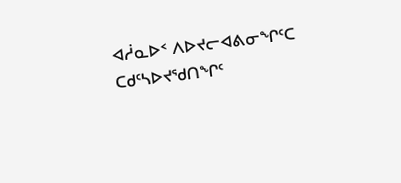ᐊᓲᓇᐅᑉ ᐱᐅᔪᓕᐊᕕᓂᖏᑦᑕ ᑕᑯᑦᓴᐅᔪᖁᑎᖏᑦ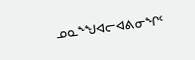ᓄᓇᖕᖑᐊᓕᐊᕕᓂᖏᑦ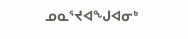ᓄᓇᕐᔪᐊᖑᐊᓂᒃ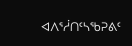ᐊᐱᕐᓲᑎᑦᓴᖃᕈᕕᑦ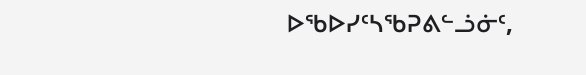ᐅᖃᐅᓯᑦᓴᖃᕈᕕᓪᓘᓃᑦ,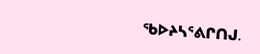ᖃᐅᔨᓴᕐᕕᒋᑎᒍ.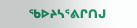ᖃᐅᔨᓴᕐᕕᒋᑎᒍ